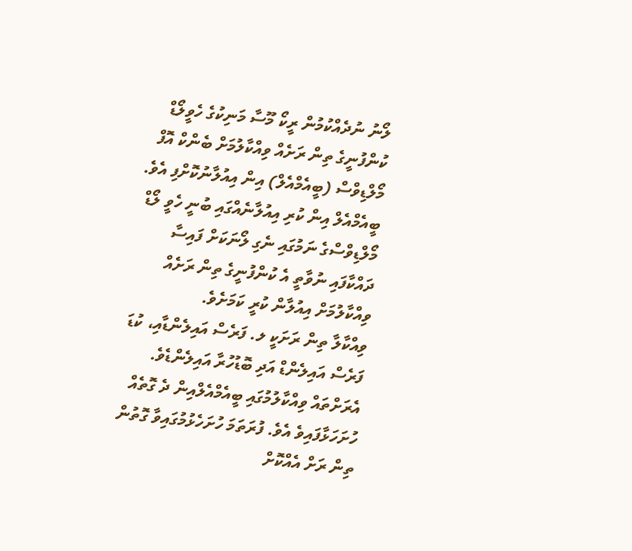ލޯނު ނުދެއްކުމުން ރީކޯ މޫސާ މަނިކުގެ ހެވީލޯޑް ކުންފުނީގެ ތިން ރަށެއް ވިއްކާލުމަށް ބެންކް އޮފް މޯލްޑިވްސް (ބީއެމްއެލް) އިން އިއުލާނުކޮށްފި އެވެ.
ބީއެމްއެލް އިން ކުރި އިއުލާނެއްގައި ބުނީ ހެވީ ލޯޑް މޯލްޑިވްސްގެ ނަމުގައި ނެގި ލޯނަކަށް ފައިސާ ދައްކާފައި ނުވާތީ އެ ކުންފުނީގެ ތިން ރަށެއް ވިއްކާލުމަށް އިއުލާން ކުރީ ކަމަށެވެ.
ވިއްކާލާ ތިން ރަށަކީ ލ. ފަރެސް އައިލެންޑާއި، ކުޑަ ފަރެސް އައިލެންޑް އަދި ބޮޑުހުރާ އައިލެންޑެވެ.
އެރަށްތައް ވިއްކާލުމުގައި ބީއެމްއެލްއިން ދެ ގޮތެއް ހުށަހަޅާފައިވެ އެވެ. ފުރަތަމަ ހުށަހެޅުމުގައިވާ ގޮތުން ތިން ރަށް އެއްކޮށް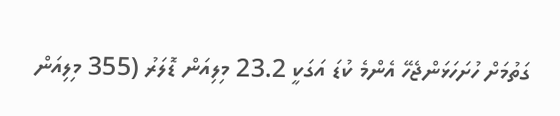ގަތުމަށް ހުށަހަޅަންޖެހޭ އެންމެ ކުޑަ އަގަކީ 23.2 މިލިއަން ޑޮލަރު (355 މިލިއަން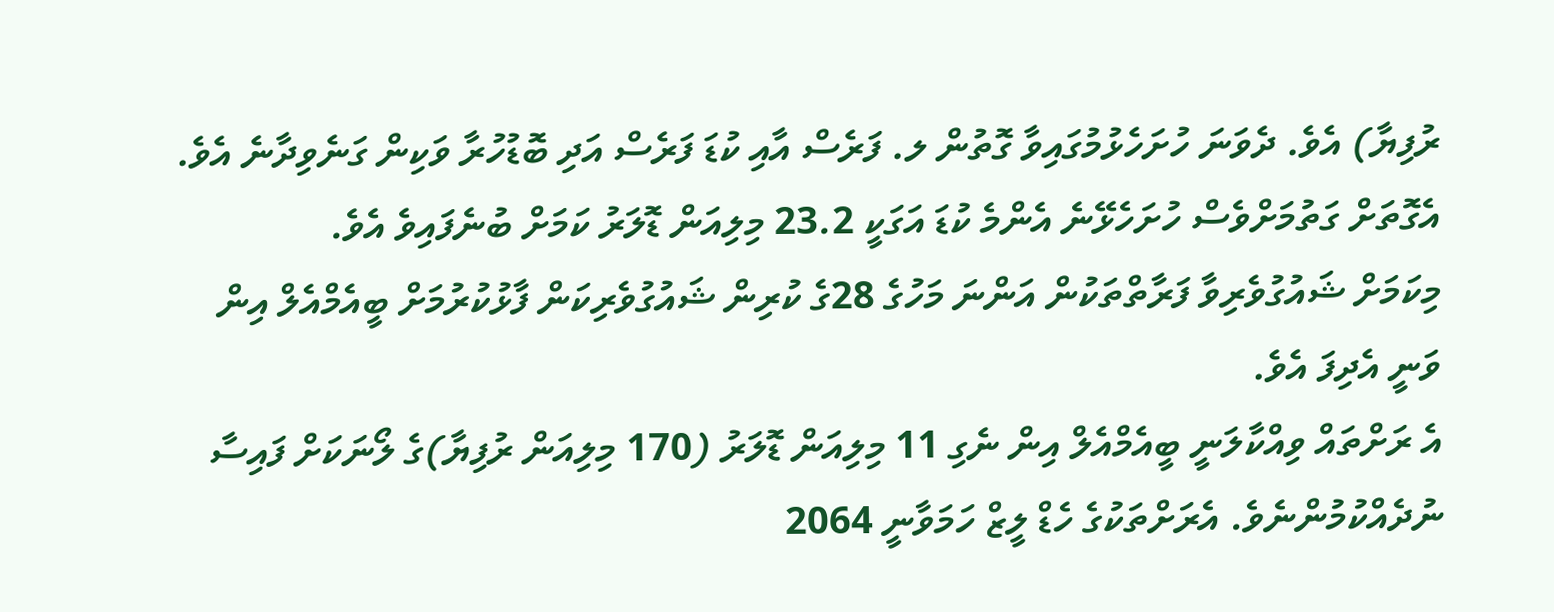ރުފިޔާ) އެވެ. ދެވަނަ ހުށަހެޅުމުގައިވާ ގޮތުން ލ. ފަރެސް އާއި ކުޑަ ފަރެސް އަދި ބޮޑުހުރާ ވަކިން ގަނެވިދާނެ އެވެ. އެގޮތަށް ގަތުމަށްވެސް ހުށަހެޅޭނެ އެންމެ ކުޑަ އަގަކީ 23.2 މިލިއަން ޑޮލަރު ކަމަށް ބުނެފައިވެ އެވެ.
މިކަމަށް ޝައުގުވެރިވާ ފަރާތްތަކުން އަންނަ މަހުގެ 28ގެ ކުރިން ޝައުގުވެރިކަން ފާޅުކުރުމަށް ބީއެމްއެލް އިން ވަނީ އެދިފަ އެވެ.
އެ ރަށްތައް ވިއްކާލަނީ ބީއެމްއެލް އިން ނެގި 11 މިލިއަން ޑޮލަރު (170 މިލިއަން ރުފިޔާ)ގެ ލޯނަކަށް ފައިސާ ނުދެއްކުމުންނެވެ. އެރަށްތަކުގެ ހެޑް ލީޒް ހަމަވާނީ 2064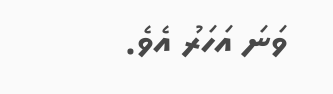ވަނަ އަހަރު އެވެ.